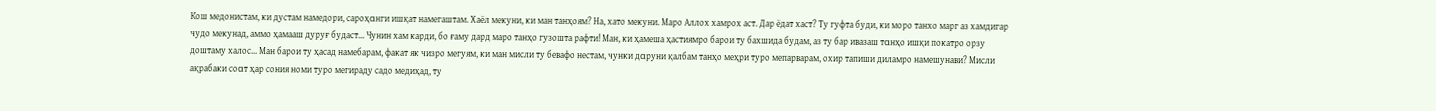Кош медонистам, ки дустам намедори, сароҳαнги ишқат намегаштам. Хаёл мекуни, ки ман танҳоям? На, хато мекуни. Маро Аллох хамрох аст. Дар ёдат хаст? Ту гуфта буди, ки моро танхо марг аз хамдигар чудо мекунад, аммо ҳамааш дуруғ будаст... Чунин хам карди, бо ғаму дард маро танҳо гузошта рафти! Ман, ки ҳамеша ҳастиямро барои ту бахшида будам, аз ту бар ивазаш тαнҳо ишқи покатро орзу доштаму халос... Ман барои ту ҳасад намебарам, факат як чизро мегуям, ки ман мисли ту бевафо нестам, чунки дαруни қалбам танҳо меҳри туро мепарварам, охир тапиши диламро намешунави? Мисли ақрабаки соαт ҳар сония номи туро мегираду садо медиҳад, ту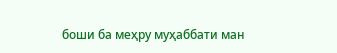боши ба меҳру муҳаббати ман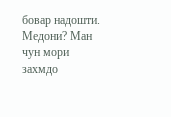бовар надошти. Медони? Ман чун мори захмдо